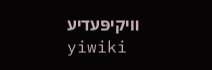װיקיפּעדיע
yiwiki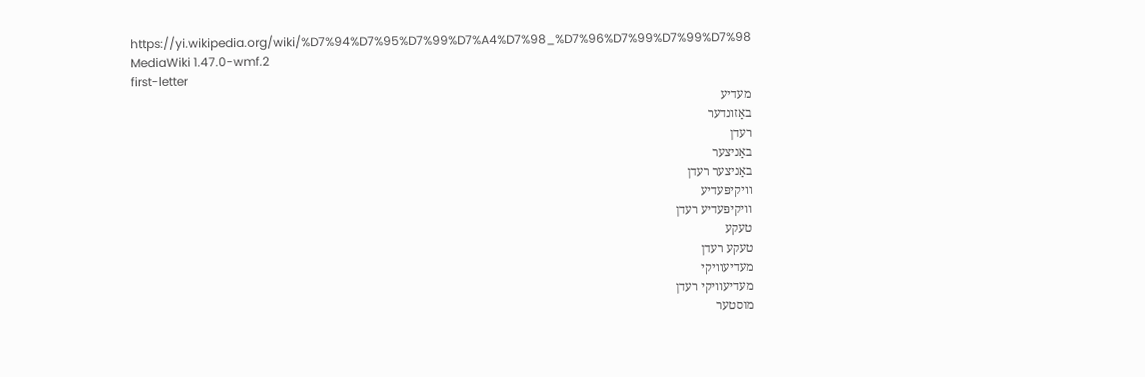https://yi.wikipedia.org/wiki/%D7%94%D7%95%D7%99%D7%A4%D7%98_%D7%96%D7%99%D7%99%D7%98
MediaWiki 1.47.0-wmf.2
first-letter
מעדיע
באַזונדער
רעדן
באַניצער
באַניצער רעדן
װיקיפּעדיע
װיקיפּעדיע רעדן
טעקע
טעקע רעדן
מעדיעװיקי
מעדיעװיקי רעדן
מוסטער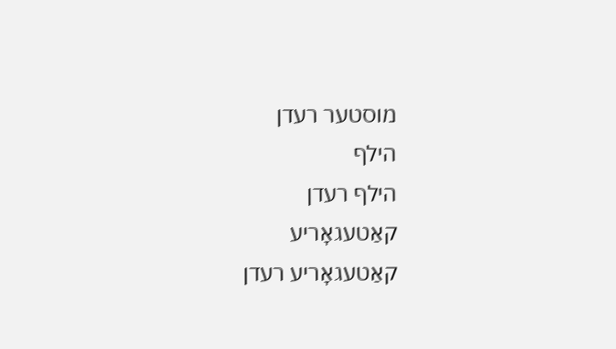מוסטער רעדן
הילף
הילף רעדן
קאַטעגאָריע
קאַטעגאָריע רעדן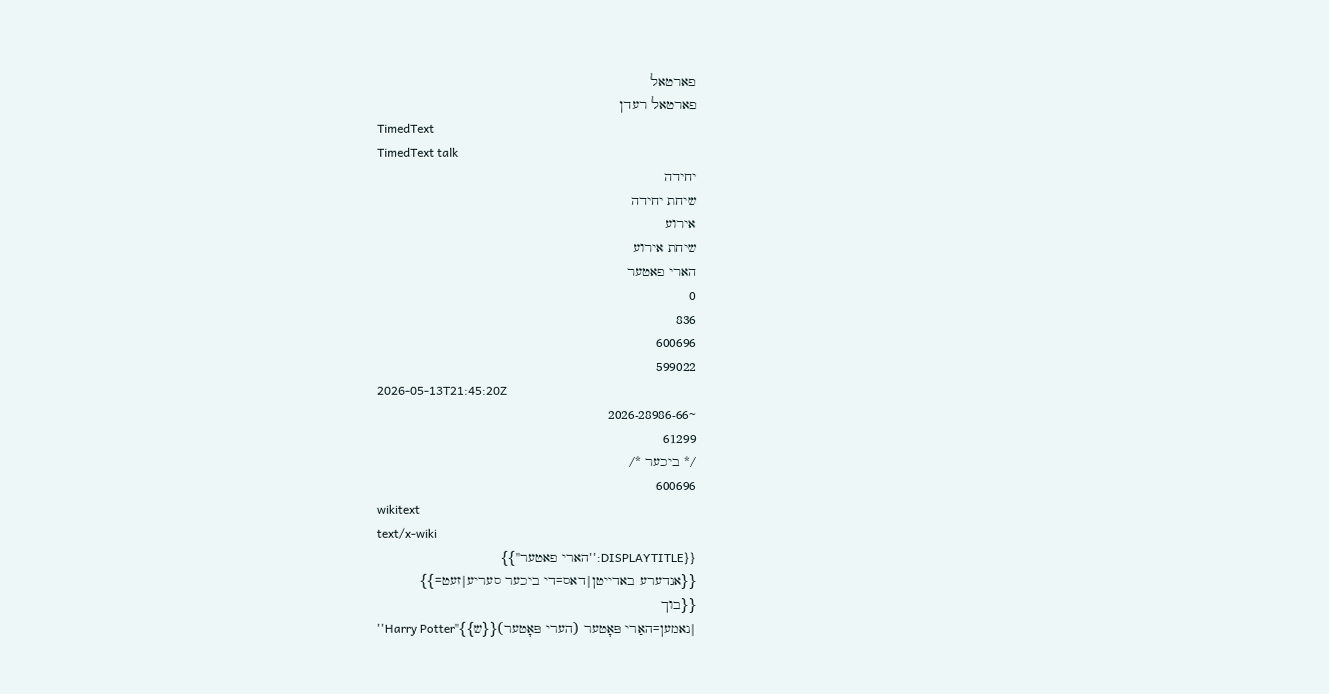פארטאל
פארטאל רעדן
TimedText
TimedText talk
יחידה
שיחת יחידה
אירוע
שיחת אירוע
הארי פאטער
0
836
600696
599022
2026-05-13T21:45:20Z
~2026-28986-66
61299
/* ביכער */
600696
wikitext
text/x-wiki
{{DISPLAYTITLE:''הארי פאטער''}}
{{אנדערע באדייטן|דאס=די ביכער סעריע|זעט=}}
{{בוך
|נאמען=האַרי פּאָטער (הערי פּאָטער){{ש}}''Harry Potter''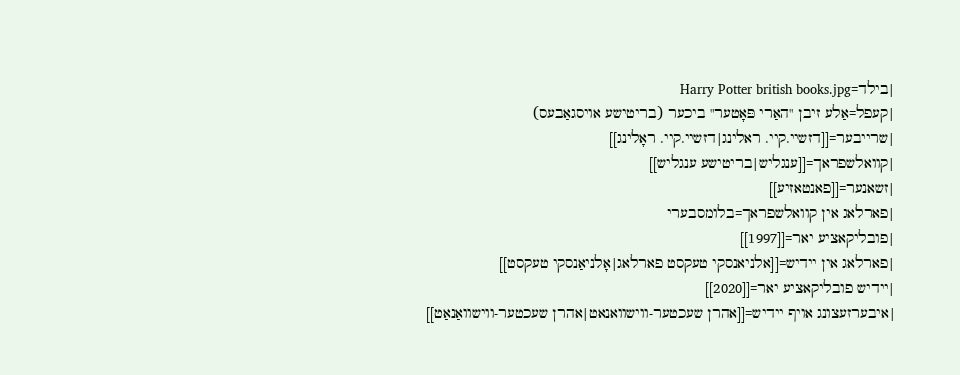|בילד=Harry Potter british books.jpg
|קעפל=אַלע זיבן "האַרי פּאָטער" ביכער (בריטישע אויסגאַבעס)
|שרייבער=[[דזשיי.קיי. ראלינג|דזשיי.קיי. ראָלינג]]
|קוואלשפראך=[[ענגליש|בריטישע ענגליש]]
|זשאנער=[[פאנטאזיע]]
|פארלאג אין קוואלשפראך=בלומסבערי
|פובליקאציע יאר=[[1997]]
|פארלאג אין יידיש=[[אלניאנסקי טעקסט פארלאג|אָלניאַנסקי טעקסט]]
|יידיש פובליקאציע יאר=[[2020]]
|איבערזעצונג אויף יידיש=[[אהרן שעכטער-ווישוואנאט|אהרן שעכטער-ווישוואַנאַט]]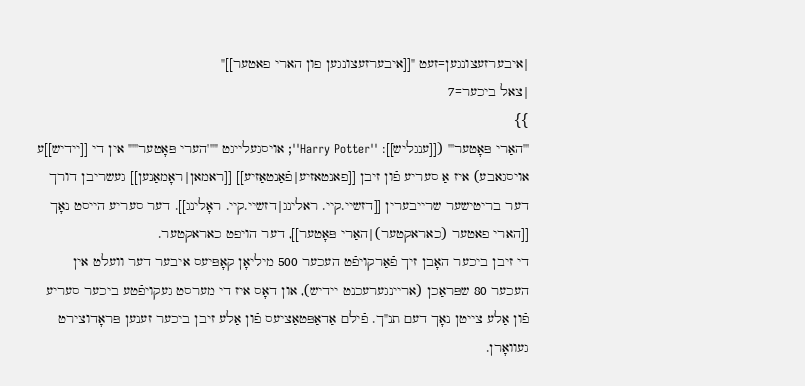|איבערזעצונגען=זעט "[[איבערזעצונגען פון הארי פאטער]]"
|צאל ביכער=7
}}
'''האַרי פּאָטער''' ([[ענגליש]]: ''Harry Potter''; אויסגעלייגט "'''הערי פּאָטער'''" אין די [[יידיש]]ע אויסגאבע) איז אַ סעריע פֿון זיבן [[פאנטאזיע|פֿאַנטאַזיע]] [[ראמאן|ראָמאַנען]] געשריבן דורך דער בריטישער שרייבערין [[דזשיי.קיי. ראלינג|דזשיי.קיי. ראָלינג]]. דער סעריע הייסט נאָך [[הארי פאטער (כאראקטער)|האַרי פּאָטער]], דער הויפט כאראקטער.
די זיבן ביכער האָבן זיך פֿאַרקויפֿט העכער 500 מיליאָן קאָפּיעס איבער דער וועלט אין העכער 80 שפּראַכן (אריינגערעכנט יידיש), און דאָס איז די מערסט געקויפֿטע ביכער סעריע פֿון אַלע צייטן נאָך דעם תנ"ך. פֿילם אַדאַפּטאַציעס פֿון אַלע זיבן ביכער זענען פּראָדוצירט געוואָרן.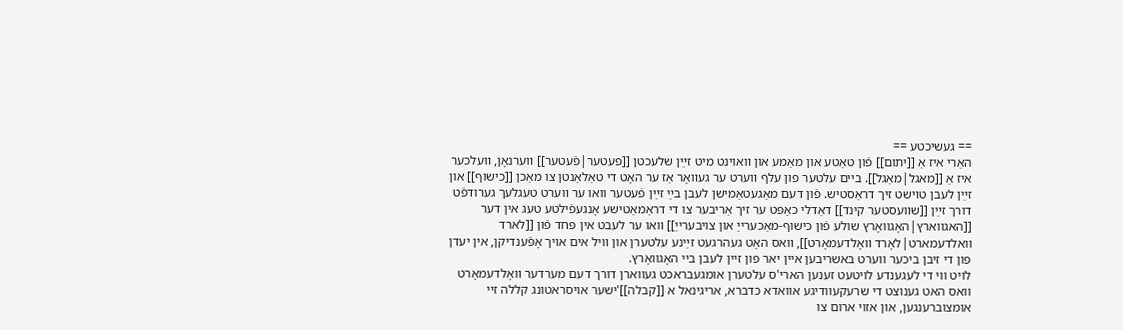== געשיכטע ==
האַרי איז אַ [[יתום]] פֿון טאַטע און מאַמע און װאוינט מיט זײַן שלעכטן [[פעטער|פֿעטער]] װערנאָן, װעלכער איז אַ [[מאגל|מאַגל]]. ביים עלטער פון עלף װערט ער געװאָר אַז ער האָט די טאַלאַנטן צו מאַכן [[כישוף]] און זײַן לעבן טױשט זיך דראַסטיש. פֿון דעם מאַגעטאַמישן לעבן בײַ זײַן פֿעטער וואו ער װערט טעגלעך גערודפֿט דורך זײַן [[שװעסטער קינד]] דאַדלי כאַפּט ער זיך אַריבער צו די דראַמאַטישע אָנגעפֿילטע טעג אין דער [[האגווארץ|האָגוואָרץ שולע פֿון כישוף-מאַכערייַ און צויבערייַ]] װאו ער לעבט אין פּחד פֿון [[לארד וואלדעמארט|לאָרד װאָלדעמאָרט]], װאס האָט געהרגעט זײַנע עלטערן און װיל אים אױך אָפּֿענדיקן, אין יעדן פון די זיבן ביכער ווערט באשריבען איין יאר פון זיין לעבן ביי האָגוואָרץ.
לויט ווי די לעגענדע לויטעט זענען הארי'ס עלטערן אומגעבראכט געווארן דורך דעם מערדער װאָלדעמאָרט וואס האט גענוצט די שרעקעוודיגע אוואדא כדברא, אריגינאל א [[קבלה]]'ישער אויסראטונג קללה זיי אומצוברענגען, און אזוי ארום צו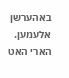באהערשן אלעמען. הארי האט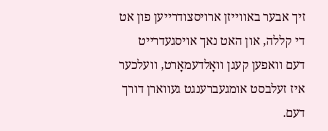זיך אבער באווייזן ארויסצודרייען פון אט די קללה, און האט נאך אויסגעדרייט דעם וואפען קעגן װאָלדעמאָרט, וועלכער איז זעלבסט אומגעברענגט געווארן דורך דעם.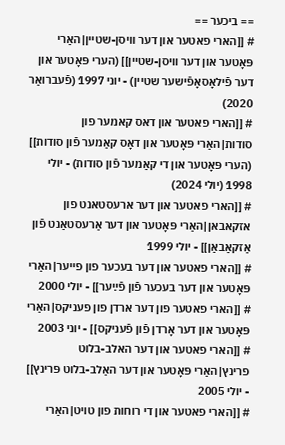== ביכער ==
# [[הארי פאטער און דער וויסן-שטיין|האַרי פּאָטער און דער וויסן-שטיין]] (הערי פּאָטער און דער פֿילאָסאָפֿישער שטיין) - יוני 1997 (פֿעברואַר 2020)
# [[הארי פאטער און דאס קאמער פון סודות|האַרי פּאָטער און דאָס קאַמער פֿון סודות]] (הערי פּאָטער און די קאַמער פֿון סודות) - יולי 1998 (יולי 2024)
# [[הארי פאטער און דער ארעסטאנט פון אזקאבאן|האַרי פּאָטער און דער אַרעסטאַנט פֿון אַזקאַבאַן]] - יולי 1999
# [[הארי פאטער און דער בעכער פון פייער|האַרי פּאָטער און דער בעכער פֿון פֿײַער]] - יולי 2000
# [[הארי פאטער פון דער ארדן פון פעניקס|האַרי פּאָטער און דער אָרדן פֿון פֿעניקס]] - יוני 2003
# [[הארי פאטער און דער האלב-בלוט פרינץ|האַרי פּאָטער און דער האַלב-בלוט פּרינץ]] - יולי 2005
# [[הארי פאטער און די רוחות פון טויט|האַרי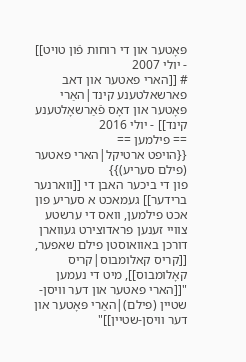פּאָטער און די רוחות פֿון טױט]] - יולי 2007
# [[הארי פאטער און דאב פארשאלטענע קינד|האַרי פּאָטער און דאָס פֿאַרשאָלטענע קינד]] - יולי 2016
== פילמען ==
{{הויפט ארטיקל|הארי פאטער (פילם סעריע)}}
פון די ביכער האבן די [[ווארנער ברידער]] געמאכט א סעריע פון אכט פילמען, וואס די ערשטע צוויי זענען פראדוצירט געווארן דורכן באוואוסטן פילם שאפער, [[קריס קאלומבוס|קריס קאָלומבוס]], מיט די נעמען "[[הארי פאטער און דער וויסן-שטיין (פילם)|האַרי פּאָטער און דער וויסן-שטיין]]"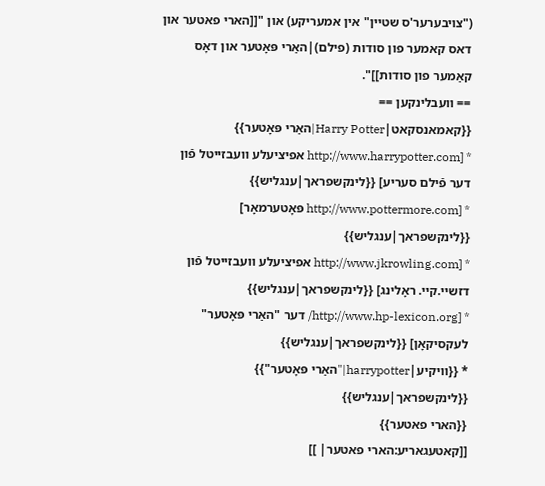("צויבערער'ס שטיין" אין אמעריקע) און "[[הארי פאטער און דאס קאמער פון סודות (פילם)|האַרי פּאָטער און דאָס קאַמער פון סודות]]".
== וועבלינקען ==
{{קאמאנסקאט|Harry Potter|האַרי פּאָטער}}
* [http://www.harrypotter.com אפיציעלע וועבזייטל פֿון דער פֿילם סעריע] {{לינקשפראך|ענגליש}}
* [http://www.pottermore.com פּאָטערמאָר] {{לינקשפראך|ענגליש}}
* [http://www.jkrowling.com אפיציעלע וועבזייטל פֿון דזשיי.קיי. ראָלינג] {{לינקשפראך|ענגליש}}
* [http://www.hp-lexicon.org/ דער "האַרי פּאָטער" לעקסיקאָן] {{לינקשפראך|ענגליש}}
* {{וויקיע|harrypotter|"האַרי פּאָטער"}} {{לינקשפראך|ענגליש}}
{{הארי פאטער}}
[[קאטעגאריע:הארי פאטער| ]]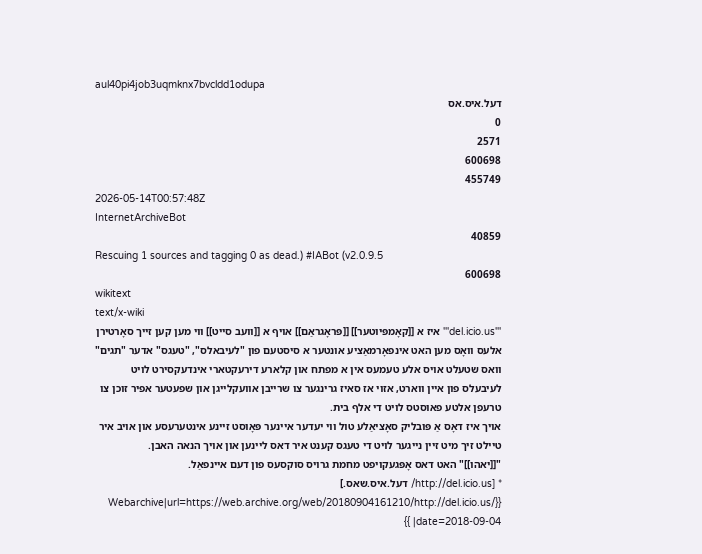aul40pi4job3uqmknx7bvcldd1odupa
דעל.איס.אס
0
2571
600698
455749
2026-05-14T00:57:48Z
InternetArchiveBot
40859
Rescuing 1 sources and tagging 0 as dead.) #IABot (v2.0.9.5
600698
wikitext
text/x-wiki
'''del.icio.us''' איז א [[קאָמפּיוטער]] [[פּראָגראַם]] אויף א [[וועב סייט]] ווי מען קען זייך סאָרטירן אלעס וואָס מען האט אינפאָרמאַציע אונטער א סיסטעם פון "לעיבאלס", "טעגס" אדער "תגים" וואס שטעלט אויס אלע טעמעס אין א מפתח און קלארע דירעקטארי אינדעקסירט לויט לעיבעלס פון איין ווארט, אזוי אז סאיז גרינגער צו שרייבן אוועקלייגן און שפעטער אפיר זוכן צו טרעפן אלטע פאוסטס לויט די אלף בית.
אויך איז דאָס אַ פּובליק סאָציאַלע טול ווי יעדער איינער פּאָוסט זיינע אינטערעסע און אויב איר טיילט זיך מיט זיין נייגער לויט די טעגס קענט איר דאס ליינען און אויך הנאה האבן.
"[[יאהו]]" האט דאס אָפּגעקויפט מחמת גרויס סוקסעס פון דעם איינפאַל.
* [http://del.icio.us/ דעל.איס.שאס.] {{Webarchive|url=https://web.archive.org/web/20180904161210/http://del.icio.us/ |date=2018-09-04 }}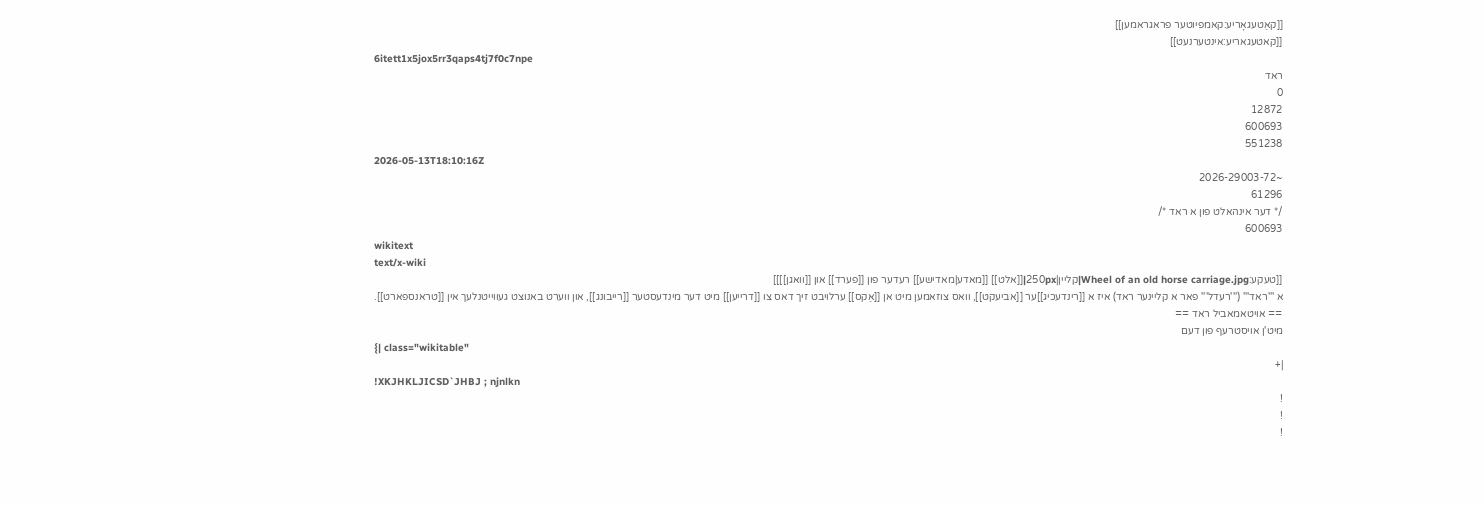[[קאַטעגאָריע:קאמפיוטער פראגראמען]]
[[קאטעגאריע:אינטערנעט]]
6itett1x5jox5rr3qaps4tj7f0c7npe
ראד
0
12872
600693
551238
2026-05-13T18:10:16Z
~2026-29003-72
61296
/* דער אינהאלט פון א ראד */
600693
wikitext
text/x-wiki
[[טעקע:Wheel of an old horse carriage.jpg|קליין|250px|[[אלט]] [[מאדע|מאדישע]] רעדער פון [[פערד]] און [[וואגן]]]]
א '''ראד''' ('''רעדל''' פאר א קליינער ראד) איז א [[רינדעכיג]]ער [[אביעקט]], וואס צוזאמען מיט אן [[אַקס]] ערלויבט זיך דאס צו [[דרייען]] מיט דער מינדעסטער [[רייבונג]], און ווערט באנוצט געווייטנלעך אין [[טראנספארט]].
== אויטאמאביל ראד ==
מיט'ן אויסטרעף פון דעם
{| class="wikitable"
|+
!XKJHKLJICSD`JHBJ ; njnlkn
!
!
!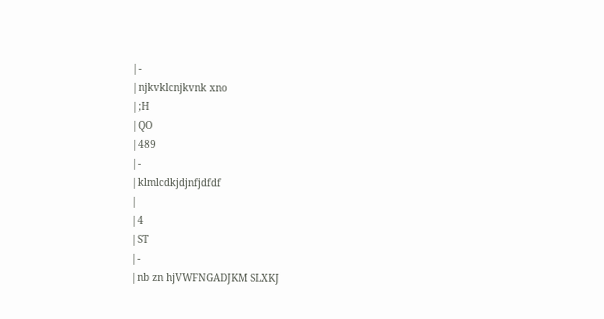|-
|njkvklcnjkvnk xno
|;H
|QO
|489
|-
|klmlcdkjdjnfjdfdf
|
|4
|ST
|-
|nb zn hjVWFNGADJKM SLXKJ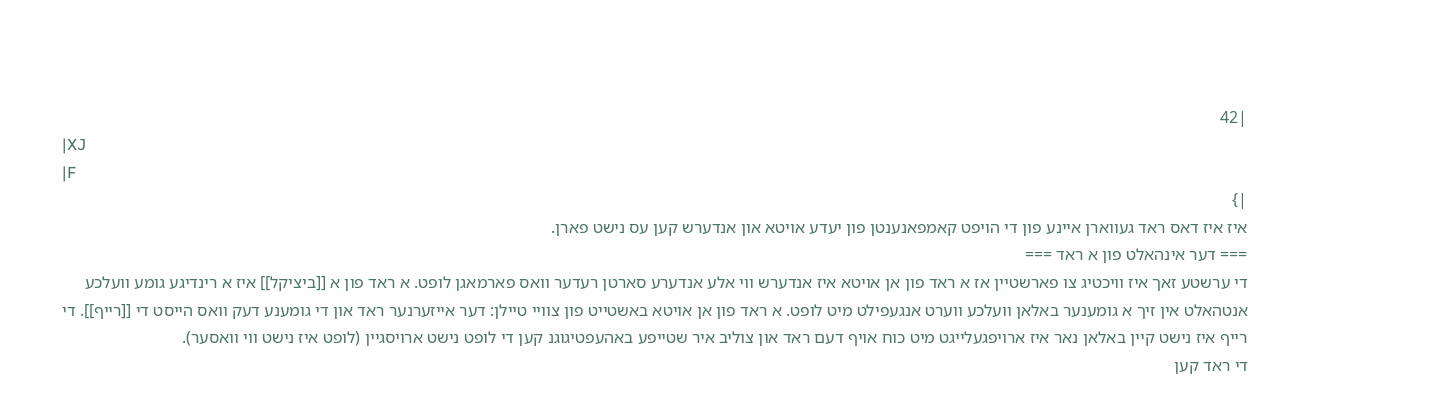|42
|XJ
|F
|}
איז איז דאס ראד געווארן איינע פון די הויפט קאמפאנענטן פון יעדע אויטא און אנדערש קען עס נישט פארן.
=== דער אינהאלט פון א ראד ===
די ערשטע זאך איז וויכטיג צו פארשטיין אז א ראד פון אן אויטא איז אנדערש ווי אלע אנדערע סארטן רעדער וואס פארמאגן לופט. א ראד פון א [[ביציקל]] איז א רינדיגע גומע וועלכע אנטהאלט אין זיך א גומענער באלאן וועלכע ווערט אנגעפילט מיט לופט. א ראד פון אן אויטא באשטייט פון צוויי טיילן: דער אייזערנער ראד און די גומענע דעק וואס הייסט די [[רייף]]. די רייף איז נישט קיין באלאן נאר איז ארויפגעלייגט מיט כוח אויף דעם ראד און צוליב איר שטייפע באהעפטיגוגנ קען די לופט נישט ארויסגיין (לופט איז נישט ווי וואסער).
די ראד קען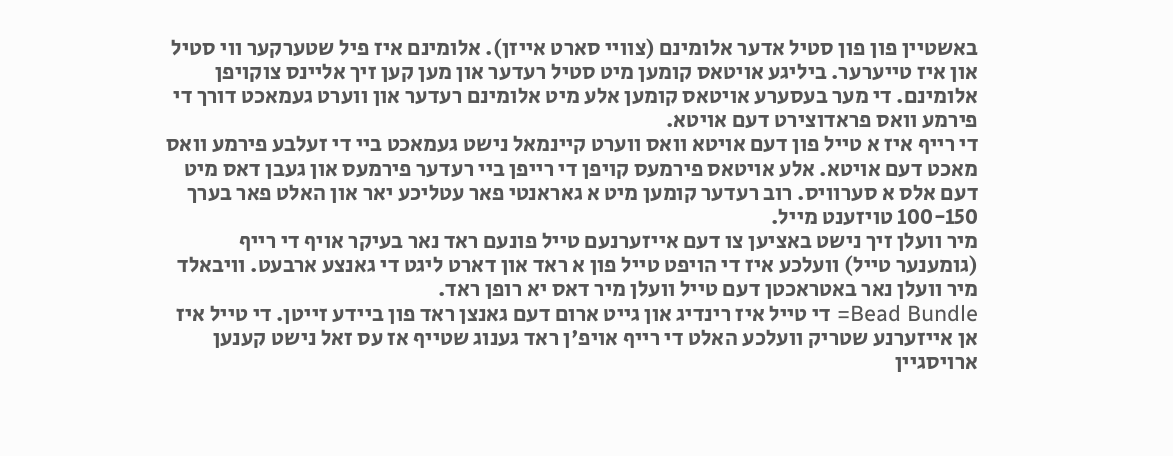באשטיין פון פון סטיל אדער אלומינם (צוויי סארט אייזן). אלומינם איז פיל שטערקער ווי סטיל און איז טייערער. ביליגע אויטאס קומען מיט סטיל רעדער און מען קען זיך אליינס צוקויפן אלומינם. די מער בעסערע אויטאס קומען אלע מיט אלומינם רעדער און ווערט געמאכט דורך די פירמע וואס פראדוצירט דעם אויטא.
די רייף איז א טייל פון דעם אויטא וואס ווערט קיינמאל נישט געמאכט ביי די זעלבע פירמע וואס מאכט דעם אויטא. אלע אויטאס פירמעס קויפן די רייפן ביי רעדער פירמעס און געבן דאס מיט דעם אלס א סערוויס. רוב רעדער קומען מיט א גאראנטי פאר עטליכע יאר און האלט פאר בערך 100-150 טויזענט מייל.
מיר וועלן זיך נישט באציען צו דעם אייזערנעם טייל פונעם ראד נאר בעיקר אויף די רייף (גומענער טייל) וועלכע איז די הויפט טייל פון א ראד און דארט ליגט די גאנצע ארבעט. וויבאלד מיר וועלן נאר באטראכטן דעם טייל וועלן מיר דאס יא רופן ראד.
Bead Bundle= די טייל איז רינדיג און גייט ארום דעם גאנצן ראד פון ביידע זייטן. די טייל איז אן אייזערנע שטריק וועלכע האלט די רייף אויפ'ן ראד גענוג שטייף אז עס זאל נישט קענען ארויסגיין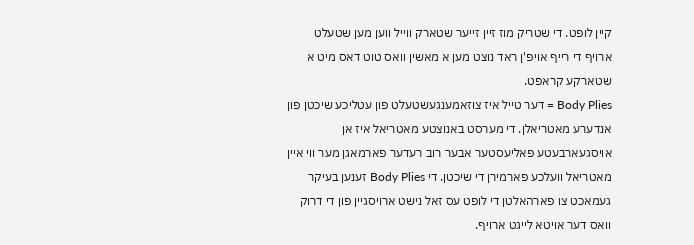קיין לופט. די שטריק מוז זיין זייער שטארק ווייל ווען מען שטעלט ארויף די רייף אויפ'ן ראד נוצט מען א מאשין וואס טוט דאס מיט א שטארקע קראפט.
Body Plies = דער טייל איז צוזאמענגעשטעלט פון עטליכע שיכטן פון אנדערע מאטריאלן. די מערסט באנוצטע מאטריאל איז אן אויסגעארבעטע פאליעסטער אבער רוב רעדער פארמאגן מער ווי איין מאטריאל וועלכע פארמירן די שיכטן. די Body Plies זענען בעיקר געמאכט צו פארהאלטן די לופט עס זאל נישט ארויסגיין פון די דרוק וואס דער אויטא לייגט ארויף.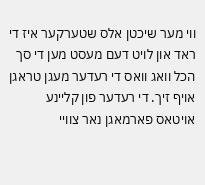ווי מער שיכטן אלס שטערקער איז די ראד און לויט דעם מעסט מען די סך הכל וואג וואס די רעדער מעגן טראגן אויף זיך. די רעדער פון קליינע אויטאס פארמאגן נאר צוויי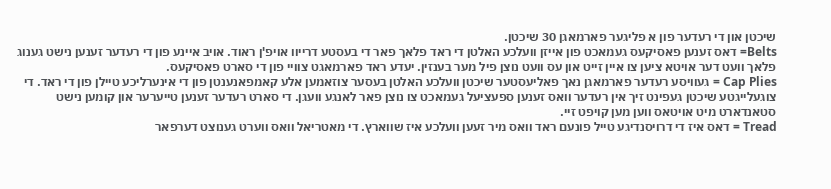שיכטן און די רעדער פון א פליגער פארמאגן 30 שיכטן.
Belts= דאס זענען פאסיקעס געמאכט פון אייזן וועלכע האלטן די ראד פלאך פאר די בעסטע דרייוו אויפ'ן ראוד. אויב איינע פון די רעדער זענען נישט גענוג פלאך וועט דער אויטא ציען צו איין זייט און עס וועט נוצן פיל מער בענזין. יעדע ראד פארמאגט צוויי פון די סארט פאסיקעס.
Cap Plies = געוויסע רעדער פארמאגן נאך פאליעסטער שיכטן וועלכע האלטן בעסער צוזאמען אלע קאמפאנענטן פון די אינערליכע טיילן פון די ראד. די צוגעלייגטע שיכטן געפינט זיך אין רעדער וואס זענען ספעציעל געמאכט צו נוצן פאר לאנגע וועגן. די סארט רעדער זענען טייערער און קומען נישט סטאנדארט מיט אויטאס ווען מען קויפט זיי.
Tread = דאס איז די דרויסנדיגע טייל פונעם ראד וואס מיר זעען וועלכע איז שווארץ. די מאטריאל וואס ווערט גענוצט דערפאר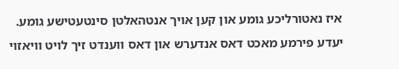איז נאטורליכע גומע און קען אויך אנטהאלטן סינטעטישע גומע. יעדע פירמע מאכט דאס אנדערש און דאס ווענדט זיך לויט וויאזוי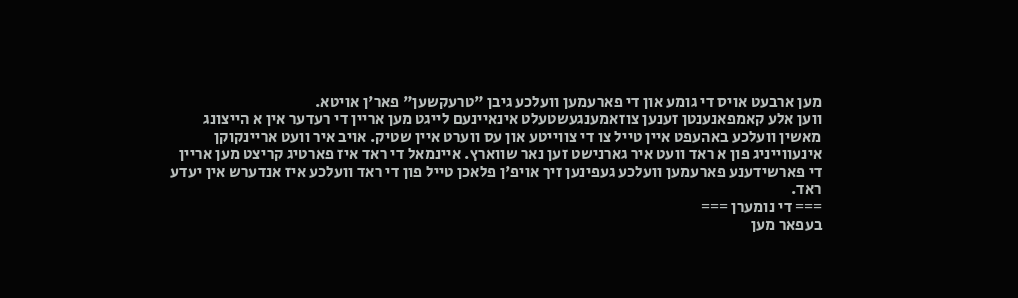מען ארבעט אויס די גומע און די פארעמען וועלכע גיבן "טרעקשען" פאר'ן אויטא.
ווען אלע קאמפאנענטן זענען צוזאמענגעשטעלט אינאיינעם לייגט מען אריין די רעדער אין א הייצונג מאשין וועלכע באהעפט איין טייל צו די צווייטע און עס ווערט איין שטיק. אויב איר וועט אריינקוקן אינעווייניג פון א ראד וועט איר גארנישט זען נאר שווארץ. איינמאל די ראד איז פארטיג קריצט מען אריין די פארשידענע פארעמען וועלכע געפינען זיך אויפ'ן פלאכן טייל פון די ראד וועלכע איז אנדערש אין יעדע ראד.
=== די נומערן ===
בעפאר מען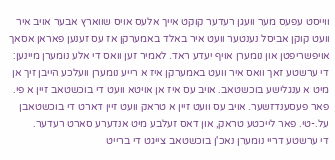ווייסט עפעס מער וועגן רעדער קוקט אייך אלעס אויס שווארץ אבער אויב איר וועט קוקן אביסל נענטער וועט איר באלד באמערקן אז עס זענען פאראן אסאך אויפשריפטן און נומערן אויף יעדע ראד. לאמיר זען וואס די אלע נומערן מיינען:
די ערשטע זאך וואס איר וועט באמערקן איז א רייע נומערן וועלכע הייבן זיך אן מיט א ענגלישע בוכשטאב. אויב עס איז אן אויטא וועט די בוכשטאב זיין א פי. פאר פעסענדזשער. אויב עס וועט זיין א טראק וועט זיין דארט די בוכשטאבן על.-טי. פאר לייכטע טראק, און דאס זעלבע מיט אנדערע סארט רעדער.
די ערשטע דריי נומערן נאכ'ן בוכשטאב צייגט די ברייט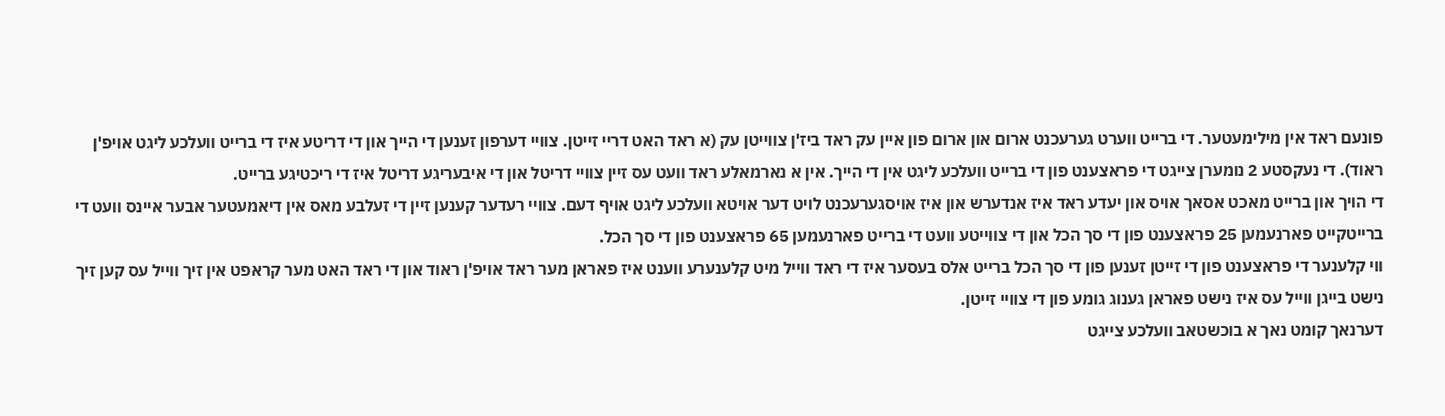פונעם ראד אין מילימעטער. די ברייט ווערט גערעכנט ארום און ארום פון איין עק ראד ביז'ן צווייטן עק (א ראד האט דריי זייטן. צוויי דערפון זענען די הייך און די דריטע איז די ברייט וועלכע ליגט אויפ'ן ראוד). די נעקסטע 2 נומערן צייגט די פראצענט פון די ברייט וועלכע ליגט אין די הייך. אין א נארמאלע ראד וועט עס זיין צוויי דריטל און די איבעריגע דריטל איז די ריכטיגע ברייט.
די הויך און ברייט מאכט אסאך אויס און יעדע ראד איז אנדערש און איז אויסגערעכנט לויט דער אויטא וועלכע ליגט אויף דעם. צוויי רעדער קענען זיין די זעלבע מאס אין דיאמעטער אבער איינס וועט די ברייטקייט פארנעמען 25 פראצענט פון די סך הכל און די צווייטע וועט די ברייט פארנעמען 65 פראצענט פון די סך הכל.
ווי קלענער די פראצענט פון די זייטן זענען פון די סך הכל ברייט אלס בעסער איז די ראד ווייל מיט קלענערע ווענט איז פאראן מער ראד אויפ'ן ראוד און די ראד האט מער קראפט אין זיך ווייל עס קען זיך נישט בייגן ווייל עס איז נישט פאראן גענוג גומע פון די צוויי זייטן.
דערנאך קומט נאך א בוכשטאב וועלכע צייגט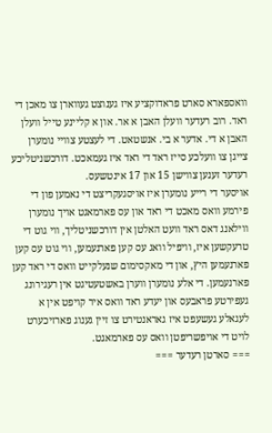וואספארא סארט פראדוקציע איז גענוצט געווארן צו מאכן די ראד. רוב רעדער וועלן האבן א אר. און א קליינע טייל וועלן האבן א די. אדער א בי. אנשטאט. די לעצטע צוויי נומערן צייגן צו וועלכע סייז ראד די ראד איז געמאכט. דורכשניטליכע רעדער זענען צווישן 15 און 17 אינטשעס.
אויסער די רייע נומערן איז אויסגעקריצט די נאמען פון די פירמע וואס מאכט די ראד און עס פארמאגט אויך נומערן ווילאנג דאס ראד וועט האלטן אין דורכשניטליך, ווי גוט די טרעקשען איז, וויפיל וואג עס קען פארנעמען, ווי גוט עס קען פארנעמען היץ, און די מאקסימום שנעלקייט וואס די ראד קען פארנעמען. די אלע נומערן ווערן באשטעטיגט אין רעגירונג געפירטע פראבעס און יעדע ראד וואס איר קויפט אין א לעגאלע געשעפט איז גאראנטירט צו זיין גענוג פארזיכערט לויט די אויפשריפטן וואס עס פארמאגט.
=== סארטן רעדער ===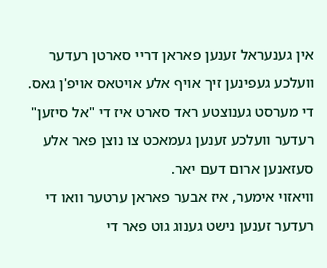אין גענעראל זענען פאראן דריי סארטן רעדער וועלכע געפינען זיך אויף אלע אויטאס אויפ'ן גאס. די מערסט גענוצטע ראד סארט איז די "אל סיזען" רעדער וועלכע זענען געמאכט צו נוצן פאר אלע סעזאנען ארום דעם יאר.
וויאזוי אימער, איז אבער פאראן ערטער וואו די רעדער זענען נישט גענוג גוט פאר די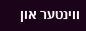ווינטער און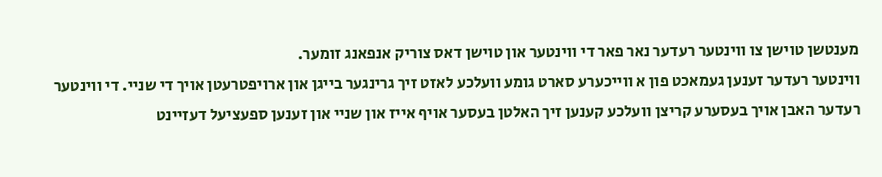מענטשן טוישן צו ווינטער רעדער נאר פאר די ווינטער און טוישן דאס צוריק אנפאנג זומער.
ווינטער רעדער זענען געמאכט פון א ווייכערע סארט גומע וועלכע לאזט זיך גרינגער בייגן און ארויפטרעטן אויך די שניי. די ווינטער רעדער האבן אויך בעסערע קריצן וועלכע קענען זיך האלטן בעסער אויף אייז און שניי און זענען ספעציעל דעזיינט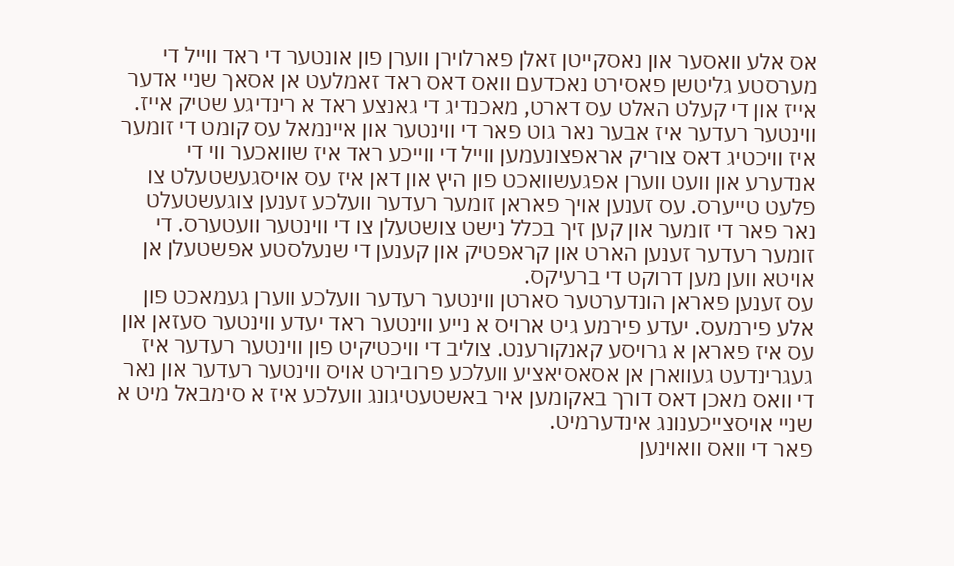אס אלע וואסער און נאסקייטן זאלן פארלוירן ווערן פון אונטער די ראד ווייל די מערסטע גליטשן פאסירט נאכדעם וואס דאס ראד זאמלעט אן אסאך שניי אדער אייז און די קעלט האלט עס דארט, מאכנדיג די גאנצע ראד א רינדיגע שטיק אייז.
ווינטער רעדער איז אבער נאר גוט פאר די ווינטער און איינמאל עס קומט די זומער איז וויכטיג דאס צוריק אראפצונעמען ווייל די ווייכע ראד איז שוואכער ווי די אנדערע און וועט ווערן אפגעשוואכט פון היץ און דאן איז עס אויסגעשטעלט צו פלעט טייערס. עס זענען אויך פאראן זומער רעדער וועלכע זענען צוגעשטעלט נאר פאר די זומער און קען זיך בכלל נישט צושטעלן צו די ווינטער וועטערס. די זומער רעדער זענען הארט און קראפטיק און קענען די שנעלסטע אפשטעלן אן אויטא ווען מען דרוקט די ברעיקס.
עס זענען פאראן הונדערטער סארטן ווינטער רעדער וועלכע ווערן געמאכט פון אלע פירמעס. יעדע פירמע גיט ארויס א נייע ווינטער ראד יעדע ווינטער סעזאן און עס איז פאראן א גרויסע קאנקורענט. צוליב די וויכטיקיט פון ווינטער רעדער איז געגרינדעט געווארן אן אסאסיאציע וועלכע פרובירט אויס ווינטער רעדער און נאר די וואס מאכן דאס דורך באקומען איר באשטעטיגונג וועלכע איז א סימבאל מיט א שניי אויסצייכענונג אינדערמיט.
פאר די וואס וואוינען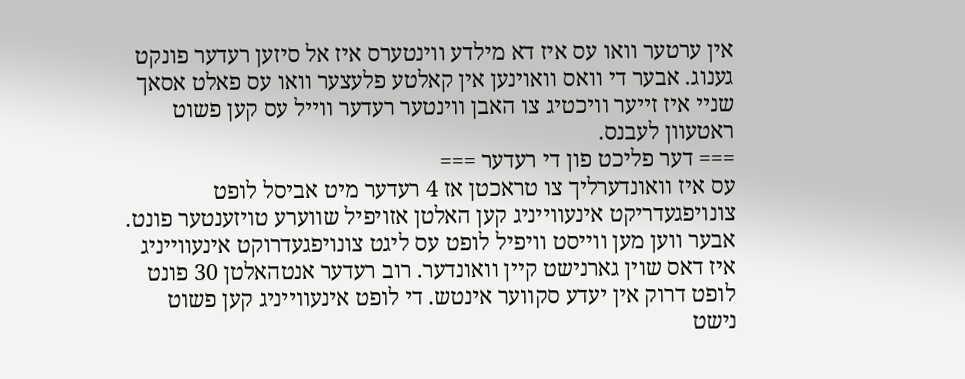אין ערטער וואו עס איז דא מילדע ווינטערס איז אל סיזען רעדער פונקט גענוג. אבער די וואס וואוינען אין קאלטע פלעצער וואו עס פאלט אסאך שניי איז זייער וויכטיג צו האבן ווינטער רעדער ווייל עס קען פשוט ראטעוון לעבנס.
=== דער פליכט פון די רעדער ===
עס איז וואונדערליך צו טראכטן אז 4 רעדער מיט אביסל לופט צונויפגעדריקט אינעווייניג קען האלטן אזויפיל שווערע טויזענטער פונט. אבער ווען מען ווייסט וויפיל לופט עס ליגט צונויפגעדרוקט אינעווייניג איז דאס שוין גארנישט קיין וואונדער. רוב רעדער אנטהאלטן 30 פונט לופט דרוק אין יעדע סקווער אינטש. די לופט אינעווייניג קען פשוט נישט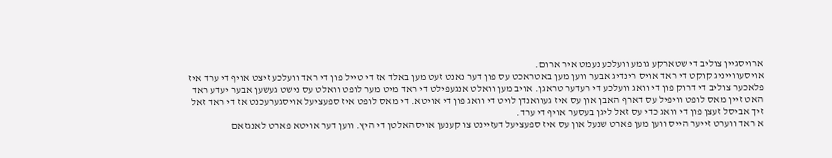ארויסגיין צוליב די שטארקע גומע וועלכע נעמט איר ארום.
אויסעווייניג קוקט די ראד אויס רינדיג אבער ווען מען באטראכט עס פון דער נאנט זעט מען באלד אז די טייל פון די ראד וועלכע זיצט אויף די ערד איז פלאכער צוליב די דרוק פון די וואג וועלכע די רעדער טראגן. אויב מען וואלט אנגעפילט די ראד מיט מער לופט וואלט עס נישט געשען אבער יעדע ראד האט זיין מאס לופט וויפיל עס דארף האבן און עס איז געוואנדן לויט די וואג פון די אויטא. די מאס לופט איז ספעציעל אויסגערעכנט אז די ראד זאל זיך אביסל זעצן פון די וואג כדי עס זאל ליגן בעסער אויף די ערד.
א ראד ווערט זייער הייס ווען מען פארט שנעל און עס איז ספעציעל דעזיינט צו קענען אויסהאלטן די היץ. ווען דער אויטא פארט לאנגזאם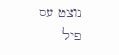נוצט עס פיל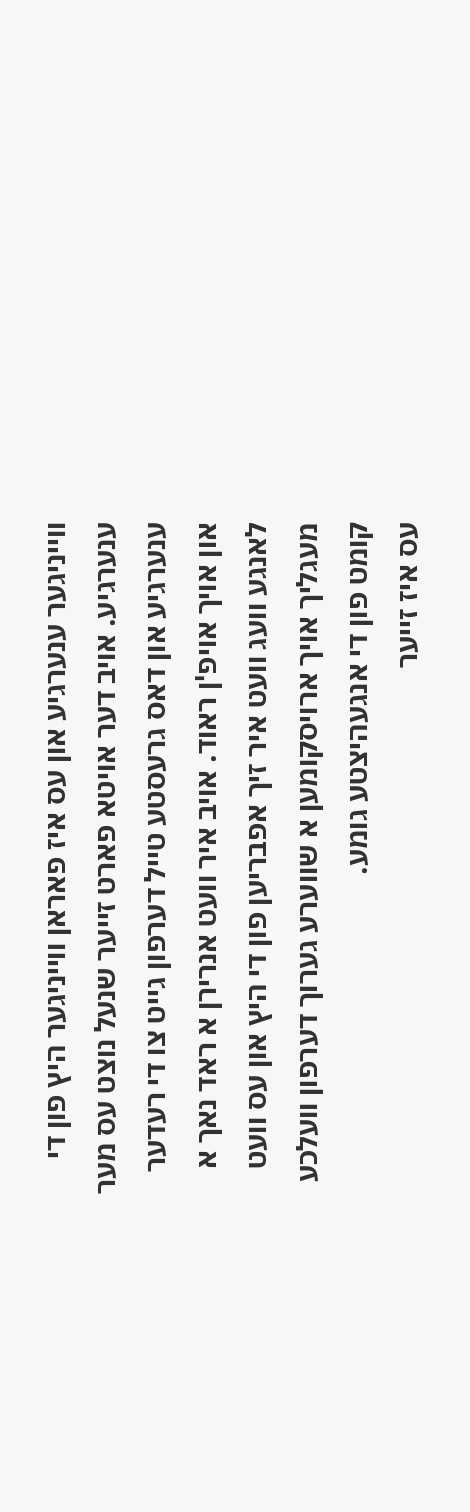ווייניגער ענערגיע און עס איז פאראן ווייניגער היץ פון די ענערגיע. אויב דער אויטא פארט זייער שנעל נוצט עס מער ענערגיע און דאס גרעסטע טייל דערפון גייט צו די רעדער און אויך אויפ'ן ראוד. אויב איר וועט אנרירן א ראד נאך א לאנגע וועג וועט איר זיך אפבריען פון די היץ און עס וועט מעגליך אויך ארויסקומען א שווערע גערוך דערפון וועלכע קומט פון די אנגעהיצטע גומע.
עס איז זייער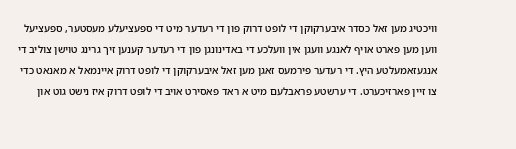וויכטיג מען זאל כסדר איבערקוקן די לופט דרוק פון די רעדער מיט די ספעציעלע מעסטער, ספעציעל ווען מען פארט אויף לאנגע וועגן אין וועלכע די באדינונגן פון די רעדער קענען זיך גרינג טוישן צוליב די אנגעזאמעלטע היץ. די רעדער פירמעס זאגן מען זאל איבערקוקן די לופט דרוק איינמאל א מאנאט כדי צו זיין פארזיכערט. די ערשטע פראבלעם מיט א ראד פאסירט אויב די לופט דרוק איז נישט גוט און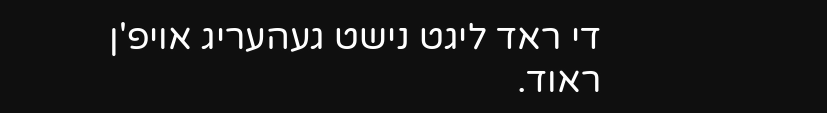די ראד ליגט נישט געהעריג אויפ'ן ראוד.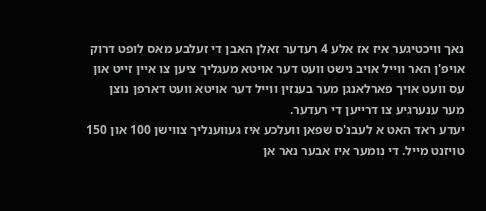נאך וויכטיגער איז אז אלע 4 רעדער זאלן האבן די זעלבע מאס לופט דרוק אויפ'ן האר ווייל אויב נישט וועט דער אויטא מעגליך ציען צו איין זייט און עס וועט אויך פארלאנגן מער בענזין ווייל דער אויטא וועט דארפן נוצן מער ענערגיע צו דרייען די רעדער.
יעדע ראד האט א לעבנ'ס שפאן וועלכע איז געווענליך צווישן 100 און 150 טויזנט מייל. די נומער איז אבער נאר אן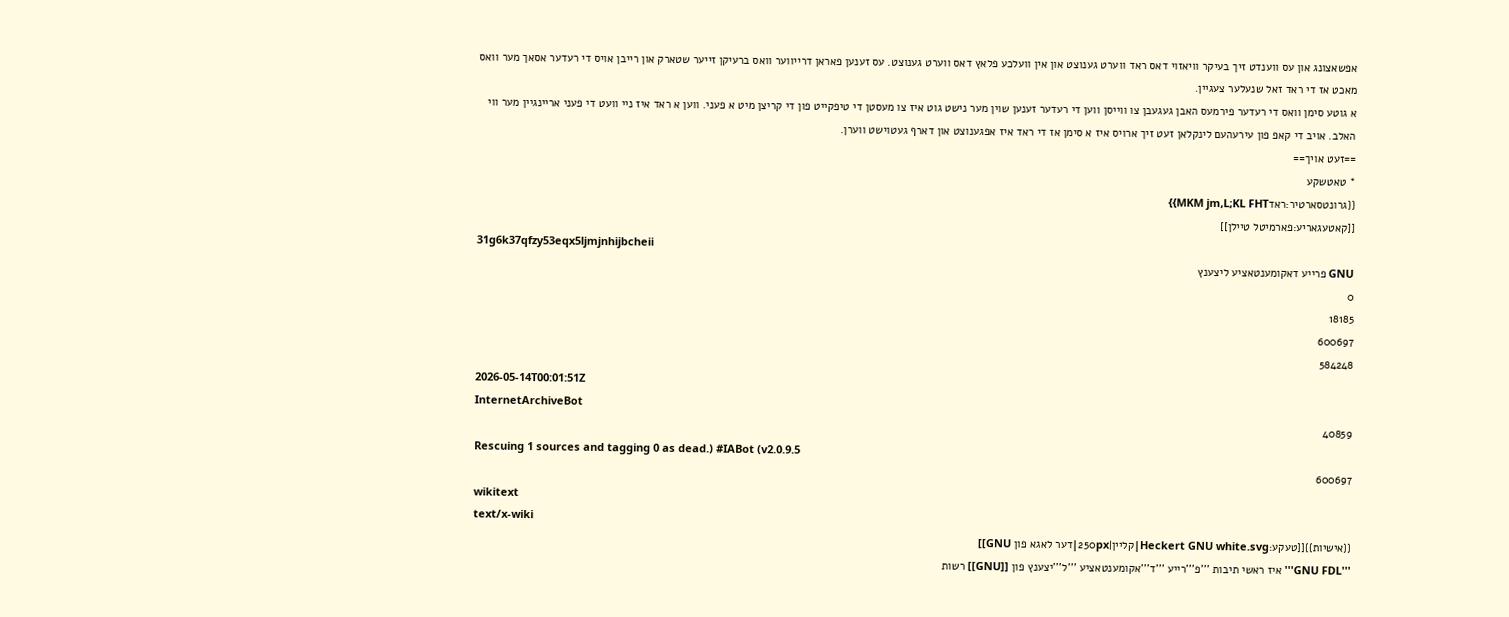אפשאצונג און עס ווענדט זיך בעיקר וויאזוי דאס ראד ווערט גענוצט און אין וועלכע פלאץ דאס ווערט גענוצט. עס זענען פאראן דרייווער וואס ברעיקן זייער שטארק און רייבן אויס די רעדער אסאך מער וואס מאכט אז די ראד זאל שנעלער צעגיין.
א גוטע סימן וואס די רעדער פירמעס האבן געגעבן צו ווייסן ווען די רעדער זענען שוין מער נישט גוט איז צו מעסטן די טיפקייט פון די קריצן מיט א פעני. ווען א ראד איז ניי וועט די פעני אריינגיין מער ווי האלב. אויב די קאפ פון עירעהעם לינקלאן זעט זיך ארויס איז א סימן אז די ראד איז אפגענוצט און דארף געטוישט ווערן.
==זעט אויך==
* טאטשקע
{{גרונטסארטיר:ראדMKM jm,L;KL FHT}}
[[קאטעגאריע:פארמיטל טיילן]]
31g6k37qfzy53eqx5ljmjnhijbcheii
GNU פרייע דאקומענטאציע ליצענץ
0
18185
600697
584248
2026-05-14T00:01:51Z
InternetArchiveBot
40859
Rescuing 1 sources and tagging 0 as dead.) #IABot (v2.0.9.5
600697
wikitext
text/x-wiki
{{אישיות}}[[טעקע:Heckert GNU white.svg|קליין|250px|דער לאגא פון GNU]]
'''GNU FDL''' איז ראשי תיבות '''פ'''רייע '''ד'''אקומענטאציע '''ל'''יצענץ פון [[GNU]] רשות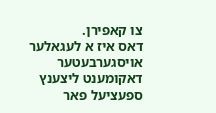צו קאפירן.
דאס איז א לעגאלער אויסגערבעטער דאקומענט ליצענץ ספעציעל פאר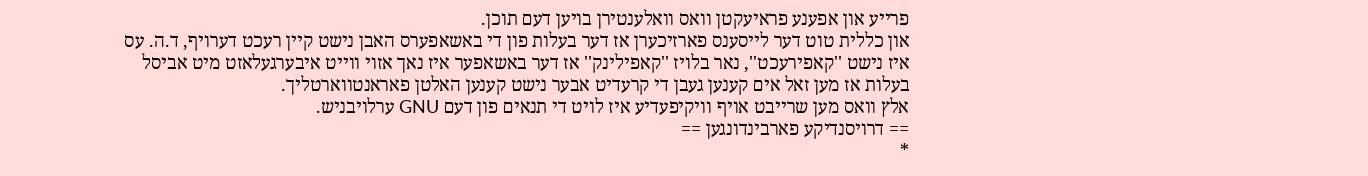פרייע און אפענע פראיעקטן וואס וואלענטירן בויען דעם תוכן.
און כללית טוט דער לייסענס פארזיכערן אז דער בעלות פון די באשאפערס האבן נישט קיין רעכט דערויף, ד.ה. עס איז נישט ''קאפירעכט'', נאר בלויז ''קאפילינק'' אז דער באשאפער איז נאך אזוי ווייט איבערגעלאזט מיט אביסל בעלות אז מען זאל אים קענען געבן די קרעדיט אבער נישט קענען האלטן פאראנטווארטליך.
אלץ וואס מען שרייבט אויף וויקיפעדיע איז לויט די תנאים פון דעם GNU ערלויבניש.
== דרויסנדיקע פארבינדונגען ==
*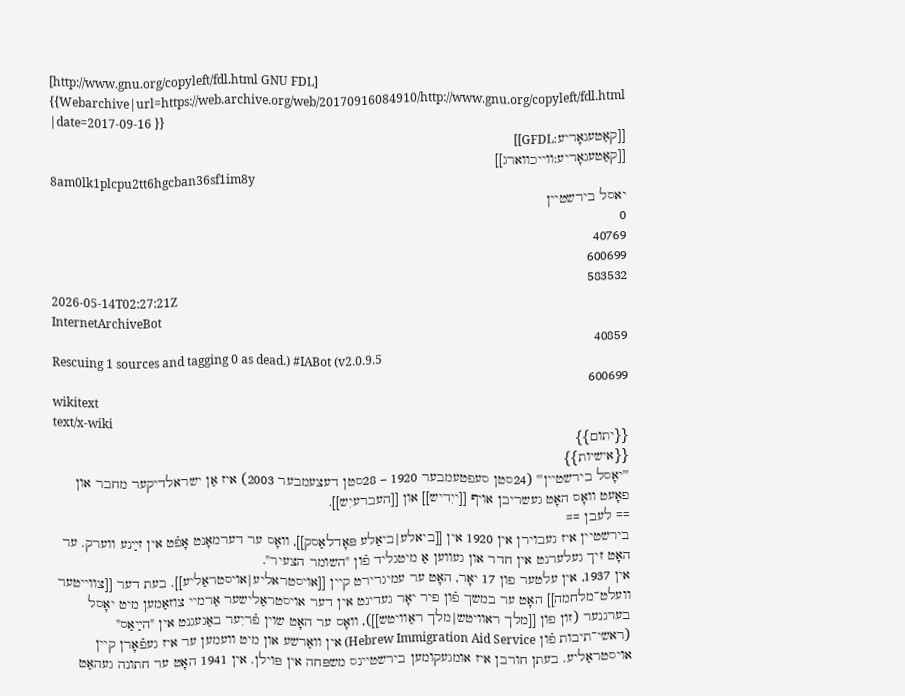[http://www.gnu.org/copyleft/fdl.html GNU FDL] {{Webarchive|url=https://web.archive.org/web/20170916084910/http://www.gnu.org/copyleft/fdl.html |date=2017-09-16 }}
[[קאַטעגאָריע:GFDL]]
[[קאַטעגאָריע:ווייכווארג]]
8am0lk1plcpu2tt6hgcban36sf1im8y
יאסל בירשטיין
0
40769
600699
583532
2026-05-14T02:27:21Z
InternetArchiveBot
40859
Rescuing 1 sources and tagging 0 as dead.) #IABot (v2.0.9.5
600699
wikitext
text/x-wiki
{{יתום}}
{{אישיות}}
'''יאָסל בירשטיין''' (24סטן סעפטעמבער 1920 – 28סטן דעצעמבער 2003) איז אַן ישראלדיקער מחבר און פאָעט וואָס האָט געשריבן אויף [[ייִדיש]] און [[העברעיִש]].
== לעבן ==
בירשטיין איז געבוירן אין 1920 אין [[ביאלע|ביאַלע פּאָדלאַסק]], וואָס ער דערמאָנט אָפֿט אין זײַנע ווערק. ער האָט זיך געלערנט אין חדר און געווען אַ מיטגליד פֿון "השומר הצעיר".
אין 1937, אין עלטער פון 17 יאָר, האָט ער עמיגרירט קיין [[אויסטראליע|אויסטראַליע]]. בעת דער [[צווייטער וועלט־מלחמה]] האָט ער במשך פֿון פיר יאָר געדינט אין דער אויסטראַלישער אַרמיי צוזאַמען מיט יאָסל בערגנער (זון פון [[מלך ראוויטש|מלך ראַוויטש]]), וואָס ער האָט שוין פֿריִער באַגעגנט אין "הײַאַס" (ראשי־תיבות פֿון Hebrew Immigration Aid Service) אין וואַרשע און מיט וועמען ער איז געפֿאָרן קיין אויסטראַליע. בעתן חורבן איז אומגעקומען בירשטיינס משפּחה אין פּוילן. אין 1941 האָט ער חתונה געהאַט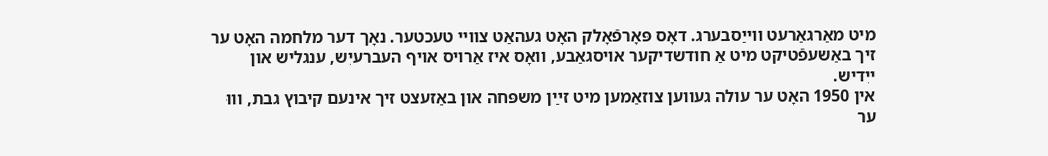מיט מאַרגאַרעט ווייַסבערג. דאָס פּאָרפֿאָלק האָט געהאַט צוויי טעכטער. נאָך דער מלחמה האָט ער זיך באַשעפֿטיקט מיט אַ חודשדיקער אויסגאַבע, וואָס איז אַרויס אויף העברעיִש, ענגליש און ייִדיש.
אין 1950 האָט ער עולה געווען צוזאַמען מיט זײַן משפּחה און באַזעצט זיך אינעם קיבוץ גבת, וווּ ער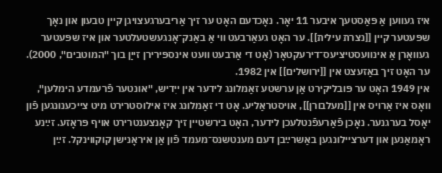איז געווען אַ פּאַסטעך איבער 11 יאָר. נאָכדעם האָט ער זיך אַריבערגעצויגן קיין טבעון און נאָך שפּעטער קיין [[נצרת עילית]]. ער האָט געאַרבעט ווי אַ באַנק־אָנגעשטעלטער און איז שפּעטער געוואָרן אַ אינוועסטיציעס־דירעקטאָר (אָט די אַרבעט וועט אינספּירירן זייַן בוך "המוטבים", 2000). ער האָט זיך באַזעצט אין [[ירושלים]] אין 1982.
אין 1949 האָט ער פּובליקירט אַן ערשטע זאַמלונג לידער אין ייִדיש, "אונטער פֿרעמדע הימלען", וואָס איז אַרויס אין [[מעלבורן]], אויסטראַליע. אָט די זאַמלונג איז אילוסטרירט מיט צייכענונגען פֿון יאָסל בערגנער. נאָכן פֿאַרעפֿנטלעכן לידער, האָט בירשטיין זיך קאָנצענטרירט אויף פּראָזע. זײַנע ראָמאַנען און דערציילונגען באַשרײַבן דעם מענטשנס־מעמד פֿון אַן איראָנישן קוקווינקל. זײַן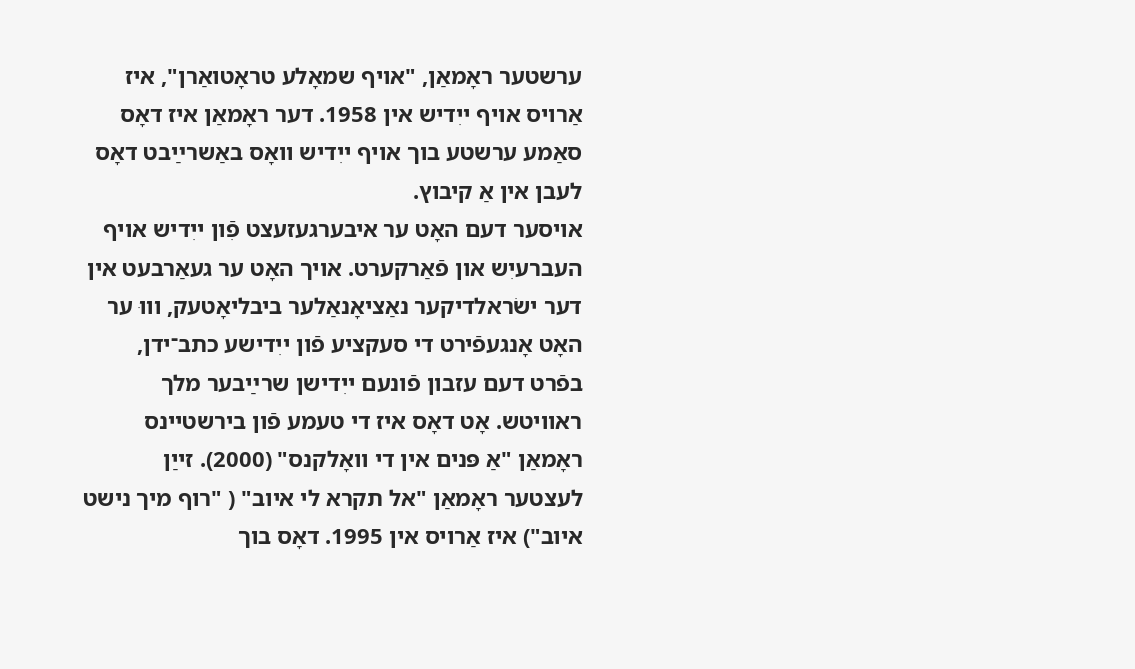ערשטער ראָמאַן, "אויף שמאָלע טראָטואַרן", איז אַרויס אויף ייִדיש אין 1958. דער ראָמאַן איז דאָס סאַמע ערשטע בוך אויף ייִדיש וואָס באַשרײַבט דאָס לעבן אין אַ קיבוץ.
אויסער דעם האָט ער איבערגעזעצט פִֿון ייִדיש אויף העברעיִש און פֿאַרקערט. אויך האָט ער געאַרבעט אין דער ישׂראלדיקער נאַציאָנאַלער ביבליאָטעק, וווּ ער האָט אָנגעפֿירט די סעקציע פֿון ייִדישע כתב־ידן, בפֿרט דעם עזבון פֿונעם ייִדישן שרײַבער מלך ראוויטש. אָט דאָס איז די טעמע פֿון בירשטיינס ראָמאַן "אַ פּנים אין די וואָלקנס" (2000). זייַן לעצטער ראָמאַן "אל תקרא לי איוב" ( "רוף מיך נישט איוב") איז אַרויס אין 1995. דאָס בוך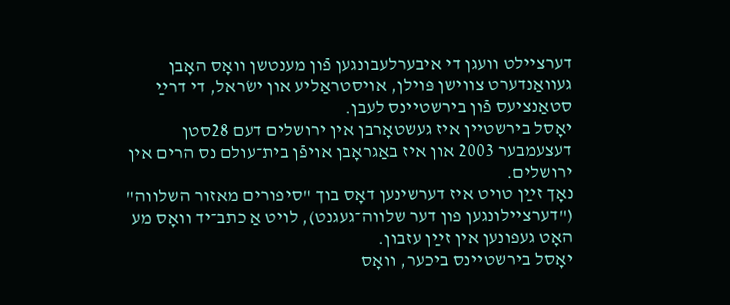דערציילט וועגן די איבערלעבונגען פֿון מענטשן וואָס האָבן געוואַנדערט צווישן פּוילן, אויסטראַליע און ישׂראל, די דרײַ סטאַנציעס פֿון בירשטיינס לעבן.
יאָסל בירשטיין איז געשטאָרבן אין ירושלים דעם 28סטן דעצעמבער 2003 און איז באַגראָבן אויפֿן בית־עולם נס הרים אין ירושלים.
נאָך זײַן טויט איז דערשינען דאָס בוך "סיפורים מאזור השלווה" ("דערציילונגען פון דער שלווה־געגנט), לויט אַ כתב־יד וואָס מע האָט געפונען אין זײַן עזבון.
יאָסל בירשטיינס ביכער, וואָס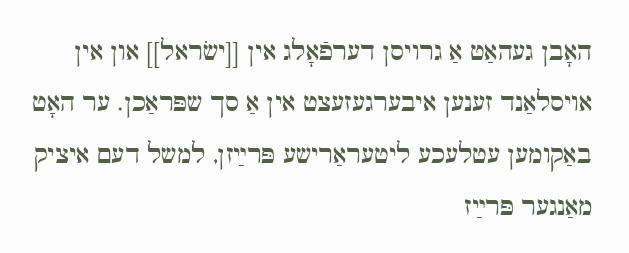האָבן געהאַט אַ גרויסן דערפֿאָלג אין [[ישׂראל]] און אין אויסלאַנד זענען איבערגעזעצט אין אַ סך שפּראַכן. ער האָט באַקומען עטלעכע ליטעראַרישע פּרײַזן, למשל דעם איציק מאַנגער פּרײַז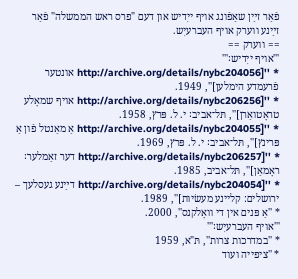פֿאַר זײַן שאַפֿונג אויף ייִדיש און דעם "פרס ראש הממשלה" פֿאַר זײַנע ווערק אויף העברעיִש.
== ווערק ==
'''אויף ייִדיש꞉'''
* ''[http://archive.org/details/nybc204056 אונטער פֿרעמדע הימלען]'', 1949.
* ''[http://archive.org/details/nybc206256 אויף שמאָלע טראָטואַרן]'', תּל־אביב꞉ י. ל. פּרץ, 1958.
* ''[http://archive.org/details/nybc204055 אַ מאַנטל פֿון אַ פּרינץ]'', תּל־אביב꞉ י. ל. פּרץ, 1969.
* ''[http://archive.org/details/nybc206257 דער זאַמלער꞉ ראָמאַן]'', תּל־אביב, 1985.
* ''[http://archive.org/details/nybc204054 דײַנע געסלעך – ירושלים: קליינע מעשׂיות]'', 1989.
* ''אַ פּנים אין די וואָלקנס'', 2000.
'''אויף העברעיִש꞉'''
* ''במדרכות צרות'', תּ"א, 1959
* ''ציפייה ועוד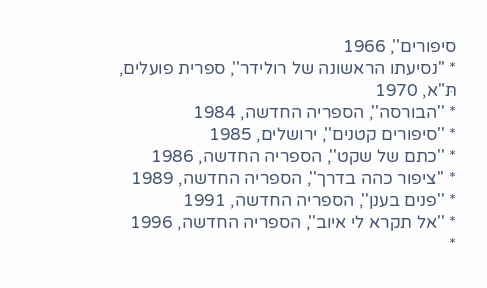סיפורים'', 1966
* ''נסיעתו הראשונה של רולידר'', ספרית פועלים, תּ"א, 1970
* ''הבורסה'', הספריה החדשה, 1984
* ''סיפורים קטנים'', ירושלים, 1985
* ''כתם של שקט'', הספריה החדשה, 1986
* ''ציפור כהה בדרך'', הספריה החדשה, 1989
* ''פנים בענן'', הספריה החדשה, 1991
* ''אל תקרא לי איוב'', הספריה החדשה, 1996
*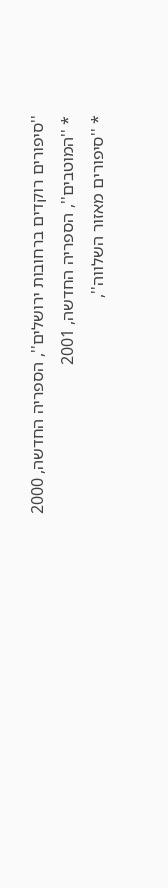''סיפורים רוקדים ברחובות ירושלים'', הספריה החדשה, 2000
* ''המוטבים'', הספריה החדשה, 2001
* ''סיפורים מאזור השלווה'',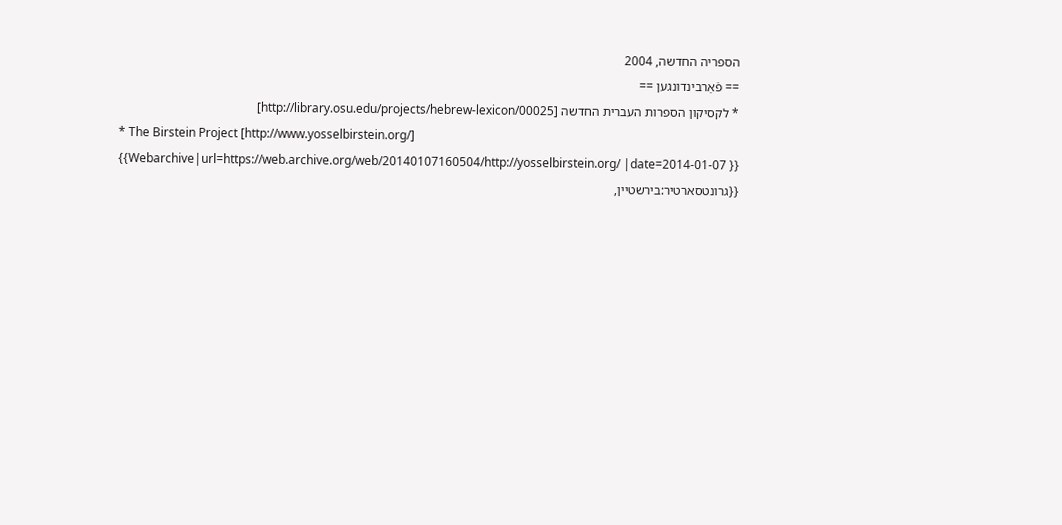הספריה החדשה, 2004
== פֿאַרבינדונגען ==
* לקסיקון הספרות העברית החדשה [http://library.osu.edu/projects/hebrew-lexicon/00025]
* The Birstein Project [http://www.yosselbirstein.org/] {{Webarchive|url=https://web.archive.org/web/20140107160504/http://yosselbirstein.org/ |date=2014-01-07 }}
{{גרונטסארטיר:בירשטיין,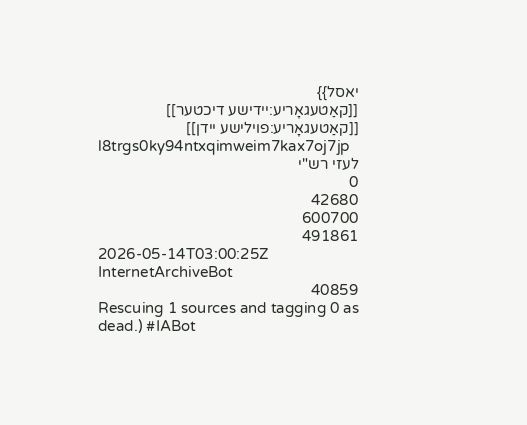יאסל}}
[[קאַטעגאָריע:יידישע דיכטער]]
[[קאַטעגאָריע:פוילישע יידן]]
l8trgs0ky94ntxqimweim7kax7oj7jp
לעזי רש"י
0
42680
600700
491861
2026-05-14T03:00:25Z
InternetArchiveBot
40859
Rescuing 1 sources and tagging 0 as dead.) #IABot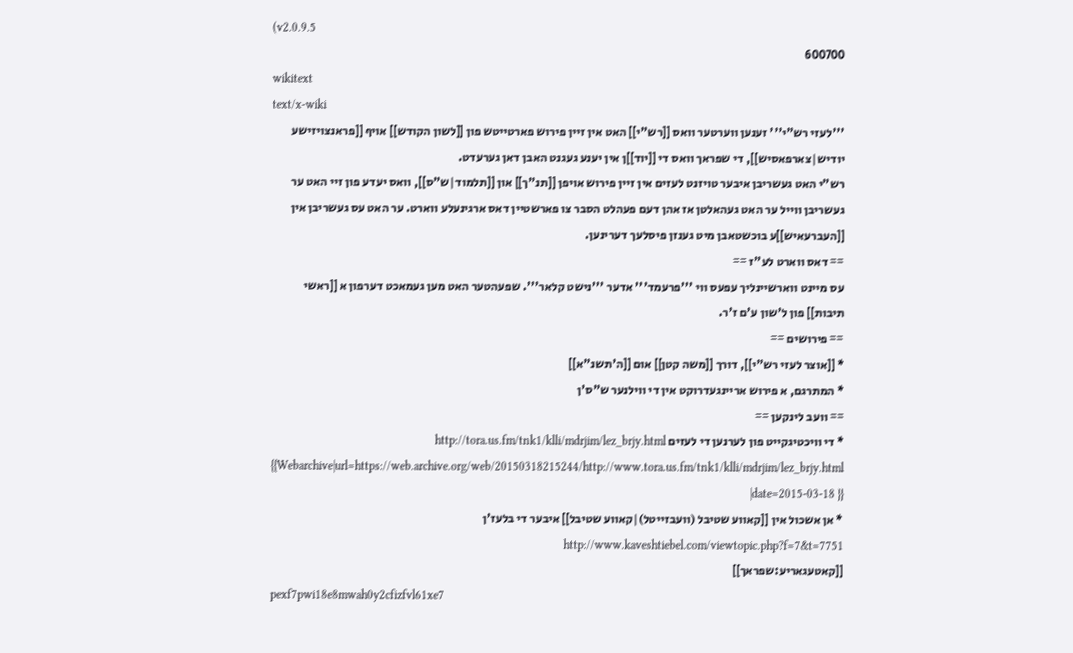(v2.0.9.5
600700
wikitext
text/x-wiki
'''לעזי רש"י''' זענען ווערטער וואס [[רש"י]] האט אין זיין פירוש פארטייטש פון [[לשון הקודש]] אויף [[פראנצויזישע יודיש|צארפאסיש]], די שפראך וואס די [[יוד]]ן אין יענע געגנט האבן דאן גערעדט.
רש"י האט געשריבן איבער טויזנט לעזים אין זיין פירוש אויפן [[תנ"ך]] און [[תלמוד|ש"ס]], וואס יעדע פון זיי האט ער געשריבן ווייל ער האט געהאלטן אז אהן דעם פעהלט הסבר צו פארשטיין דאס ארגינעלע ווארט. ער האט עס געשריבן אין [[העברעאיש]]ע בוכשטאבן מיט גענזן פיסלעך דערינען.
== דאס ווארט לע"ז ==
עס מיינט ווארשיינליך עפעס ווי '''פרעמד''' אדער '''נישט קלאר'''. שפעהטער האט מען געמאכט דערפון א [[ראשי תיבות]] פון ל'שון ע'ם ז'ר.
== פירושים ==
* [[אוצר לעזי רש"י]], דורך [[משה קטן]] אום [[ה'תשנ"א]]
* המתרגם, א פירוש אריינגעדרוקט אין די ווילנער ש"ס'ן
== וועב לינקען ==
* די וויכטיגקייט פון לערנען די לעזים http://tora.us.fm/tnk1/klli/mdrjim/lez_brjy.html {{Webarchive|url=https://web.archive.org/web/20150318215244/http://www.tora.us.fm/tnk1/klli/mdrjim/lez_brjy.html |date=2015-03-18 }}
* אן אשכול אין [[קאווע שטיבל (וועבזייטל)|קאווע שטיבל]] איבער די בלעז'ן http://www.kaveshtiebel.com/viewtopic.php?f=7&t=7751
[[קאטעגאריע:שפראך]]
pexf7pwi18e8mwah0y2cfizfvl61xe7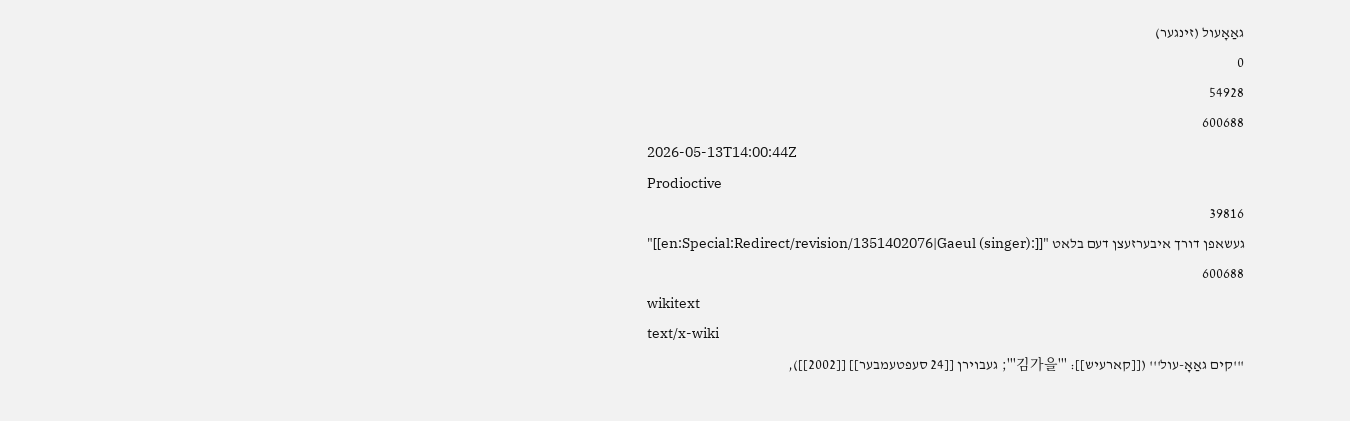גאַאָעול (זינגער)
0
54928
600688
2026-05-13T14:00:44Z
Prodioctive
39816
געשאפן דורך איבערזעצן דעם בלאט "[[:en:Special:Redirect/revision/1351402076|Gaeul (singer)]]"
600688
wikitext
text/x-wiki
'''קים גאַאָ-עול''' ([[קארעיש]]: '''김가을'''; געבוירן [[24 סעפטעמבער]] [[2002]]),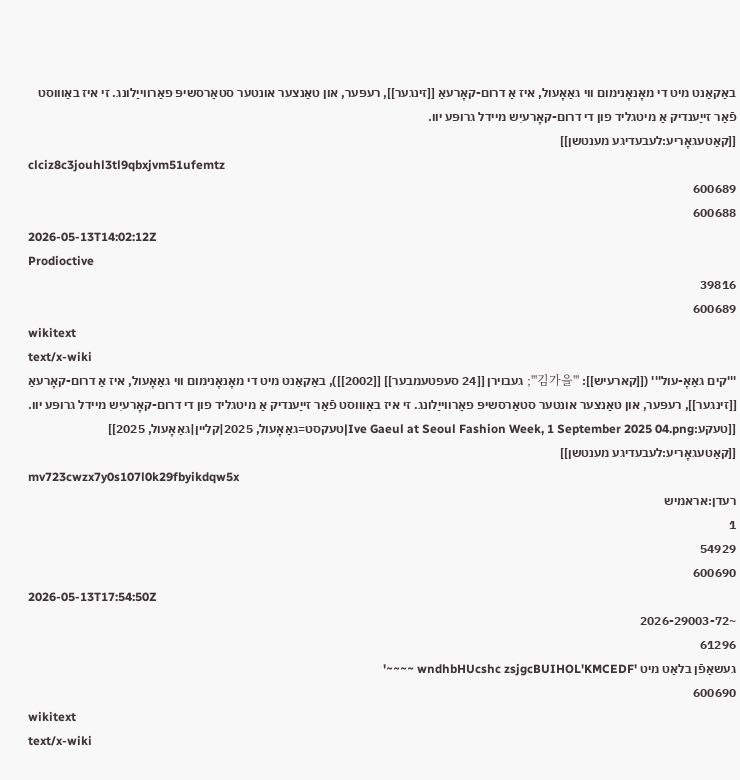באַקאַנט מיט די מאָנאָנימום ווי גאַאָעול, איז אַ דרום-קאָרעאַ [[זינגער]], רעפּער, און טאַנצער אונטער סטאַרסשיפּ פאַרווייַלונג. זי איז באַוווסט פֿאַר זייַענדיק אַ מיטגליד פון די דרום-קאָרעיִש מיידל גרופּע יוו.
[[קאַטעגאָריע:לעבעדיגע מענטשן]]
clciz8c3jouhl3tl9qbxjvm51ufemtz
600689
600688
2026-05-13T14:02:12Z
Prodioctive
39816
600689
wikitext
text/x-wiki
'''קים גאַאָ-עול''' ([[קארעיש]]: '''김가을'''; געבוירן [[24 סעפטעמבער]] [[2002]]), באַקאַנט מיט די מאָנאָנימום ווי גאַאָעול, איז אַ דרום-קאָרעאַ [[זינגער]], רעפּער, און טאַנצער אונטער סטאַרסשיפּ פאַרווייַלונג. זי איז באַוווסט פֿאַר זייַענדיק אַ מיטגליד פון די דרום-קאָרעיִש מיידל גרופּע יוו.
[[טעקע:Ive Gaeul at Seoul Fashion Week, 1 September 2025 04.png|טעקסט=גאַאָעול, 2025|קליין|גאַאָעול, 2025]]
[[קאַטעגאָריע:לעבעדיגע מענטשן]]
mv723cwzx7y0s107l0k29fbyikdqw5x
רעדן:אראמיש
1
54929
600690
2026-05-13T17:54:50Z
~2026-29003-72
61296
געשאַפֿן בלאַט מיט 'wndhbHUcshc zsjgcBUIHOL'KMCEDF ~~~~'
600690
wikitext
text/x-wiki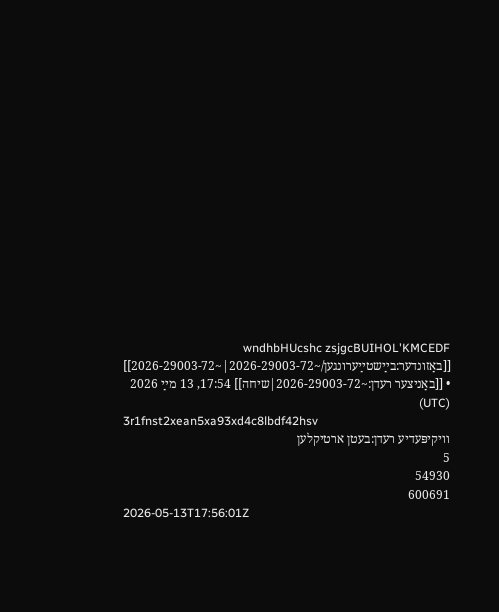wndhbHUcshc zsjgcBUIHOL'KMCEDF [[באַזונדער:בײַשטײַערונגען/~2026-29003-72|~2026-29003-72]] • [[באַניצער רעדן:~2026-29003-72|שיחה]] 17:54, 13 מײַ 2026 (UTC)
3r1fnst2xean5xa93xd4c8lbdf42hsv
װיקיפּעדיע רעדן:בעטן ארטיקלען
5
54930
600691
2026-05-13T17:56:01Z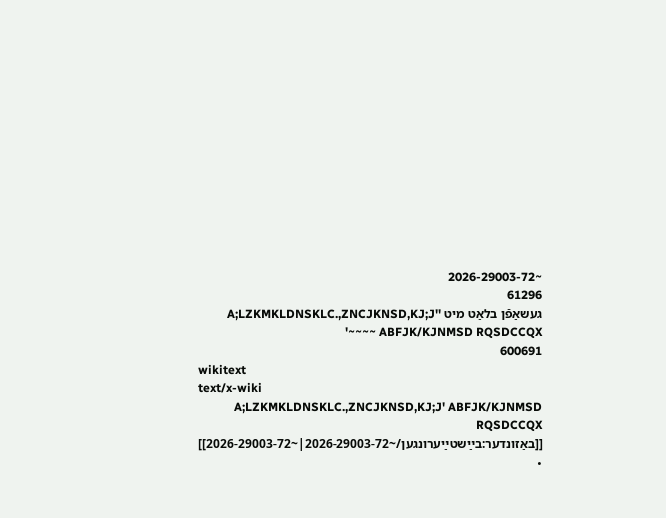~2026-29003-72
61296
געשאַפֿן בלאַט מיט 'A;LZKMKLDNSKLC.,ZNCJKNSD,KJ;J' ABFJK/KJNMSD RQSDCCQX ~~~~'
600691
wikitext
text/x-wiki
A;LZKMKLDNSKLC.,ZNCJKNSD,KJ;J' ABFJK/KJNMSD RQSDCCQX [[באַזונדער:בײַשטײַערונגען/~2026-29003-72|~2026-29003-72]] •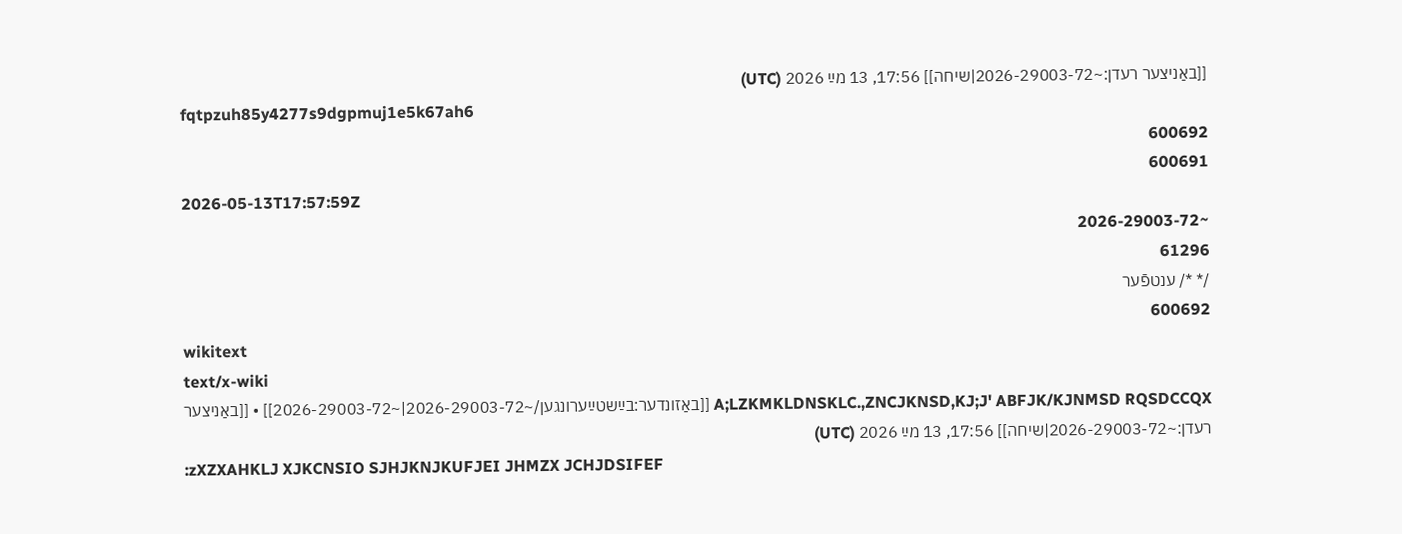[[באַניצער רעדן:~2026-29003-72|שיחה]] 17:56, 13 מײַ 2026 (UTC)
fqtpzuh85y4277s9dgpmuj1e5k67ah6
600692
600691
2026-05-13T17:57:59Z
~2026-29003-72
61296
/* */ ענטפֿער
600692
wikitext
text/x-wiki
A;LZKMKLDNSKLC.,ZNCJKNSD,KJ;J' ABFJK/KJNMSD RQSDCCQX [[באַזונדער:בײַשטײַערונגען/~2026-29003-72|~2026-29003-72]] • [[באַניצער רעדן:~2026-29003-72|שיחה]] 17:56, 13 מײַ 2026 (UTC)
:zXZXAHKLJ XJKCNSIO SJHJKNJKUFJEI JHMZX JCHJDSIFEF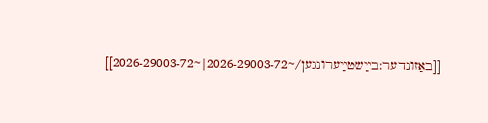[[באַזונדער:בײַשטײַערונגען/~2026-29003-72|~2026-29003-72]]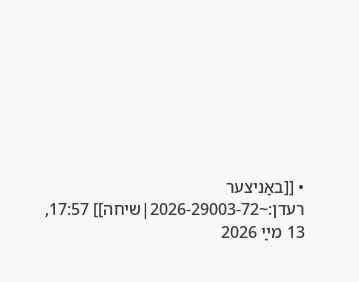• [[באַניצער רעדן:~2026-29003-72|שיחה]] 17:57, 13 מײַ 2026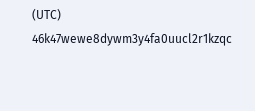(UTC)
46k47wewe8dywm3y4fa0uucl2r1kzqc